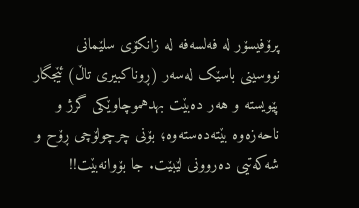پرۆفیسۆر لە فەلسەفە لە زانکۆی سلێمانی
نووسینی باسێک لەسەر (ڕوناکبیری تاڵ) ئێجگار پێویستە و هەر دەبێت بهدهموچاوێکی گرژ و ناحەزەوە بێتەدەستەوە؛ بۆنی چرچولۆچی ڕۆح و شەکەتیی دەروونی لێبێت. جا بۆوانەبێت!!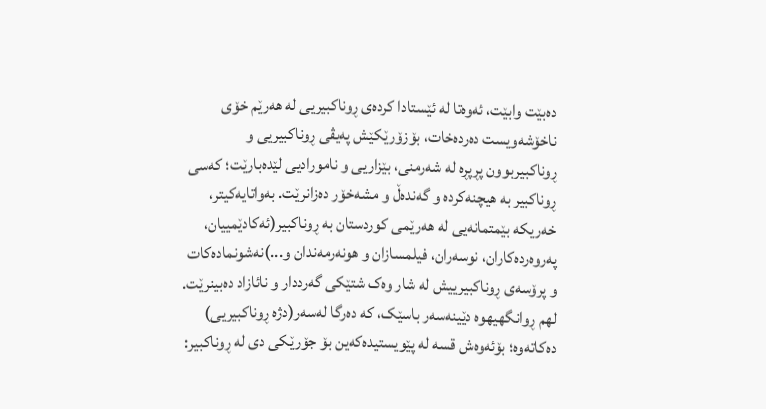دەبێت وابێت، ئەوەتا لە ئێستادا کردەی ڕوناکبیریی لە هەرێم خۆی ناخۆشەویست دەردەخات، بۆزۆرێکێش پەیڤی ڕوناکبیریی و ڕوناکبیربوون پڕپڕە لە شەرمنی، بێزاریی و نامورادیی لێدەبارێت؛ کەسی ڕوناکبیر بە هیچنەکردە و گەندەڵ و مشەخۆر دەزانرێت. بەواتایەکیتر، خەریکە بێمتمانەیی لە هەرێمی کوردستان بە ڕوناکبیر(ئەکادێمییان، پەروەردەکاران، نوسەران، فیلمسازان و هونەرمەندان و...)نەشونمادەکات و پرۆسەی ڕوناکبیرییش لە شار وەک شتێکی گەرددار و نائازاد دەبینرێت. لهم ڕوانگهیهوه دێینەسەر باسێک، کە دەرگا لەسەر(دژە ڕوناکبیریی) دەکاتەوە؛ بۆئەوەش قسە لە پێویستیدەکەین بۆ جۆرێکی دی لە ڕوناکبیر: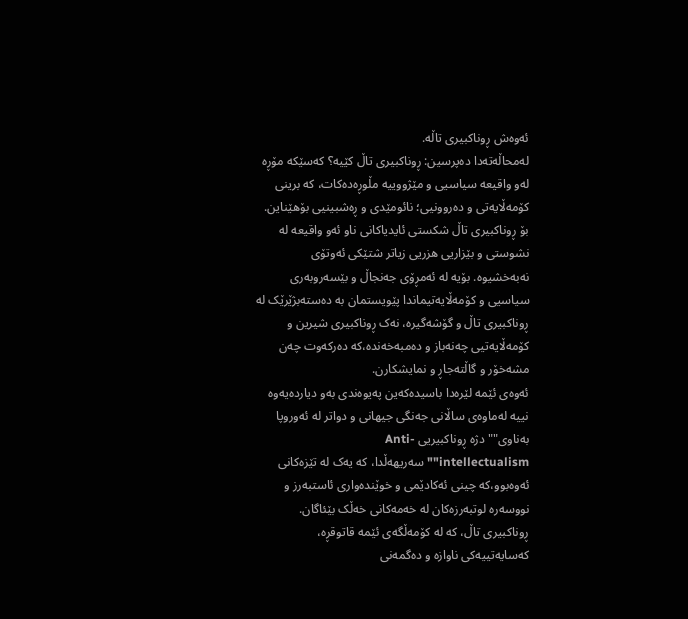ئەوەش ڕوناکبیری تاڵە.
لەمحاڵەتەدا دەپرسین: ڕوناکبیری تاڵ کێیە؟ کەسێکە مۆڕە لەو واقیعە سیاسیی و مێژووییە مڵوڕەدەکات، کە برینی کۆمەڵایەتی و دەروونیی؛ نائومێدی و ڕەشبینیی بۆهێناین. بۆ ڕوناکبیری تاڵ شکستی ئایدیاکانی ناو ئەو واقیعە لە نشوستی و بێزاریی هزریی زیاتر شتێکی ئەوتۆی نەبەخشیوە. بۆیە لە ئەمڕۆی جەنجاڵ و بێسەروبەری سیاسیی و کۆمەڵایەتیماندا پێویستمان بە دەستەبژێرێک لە ڕوناکبیری تاڵ و گۆشەگیرە، نەک ڕوناکبیری شیرین و کۆمەڵایەتیی چەنەباز و دەمبەخەندە،کە دەرکەوت چەن مشەخۆر و گاڵتەجاڕ و نمایشکارن.
ئەوەی ئێمە لێرەدا باسیدەکەین پەیوەندی بەو دیاردەیەوە نییە لەماوەی ساڵانی جەنگی جیهانی و دواتر لە ئەوروپا بەناوی""دژە ڕوناکبیریی Anti-intellectualism""سەریهەڵدا، کە یەک لە تێزەکانی ئەوەبوو،کە چینی ئەکادێمی و خوێندەواری ئاستبەرز و نووسەرە لوتبەرزەکان لە خەمەکانی خەڵک بێئاگان.
ڕوناکبیری تاڵ، کە لە کۆمەڵگەی ئێمە قاتوقڕە، کەسایەتییەکی ناوازە و دەگمەنی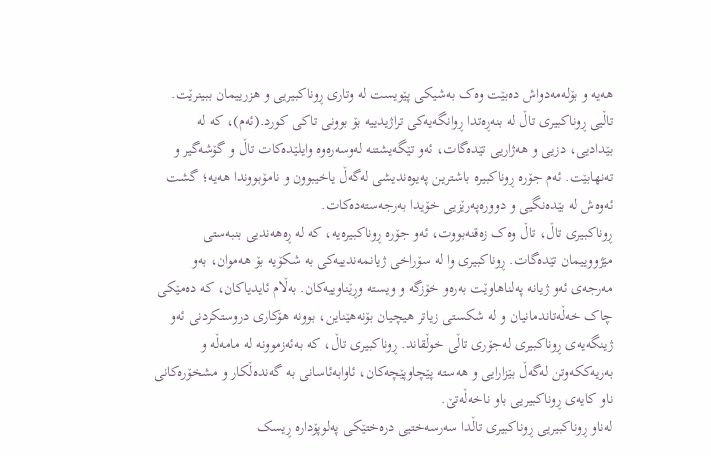هەیە و بۆلەمەدواش دەبێت وەک بەشیکی پێویست لە وتاری ڕوناکبیریی و هزرییمان ببینرێت. تاڵیی ڕوناکبیری تاڵ لە بنەڕەتدا ڕوانگەیەکی تراژیدییە بۆ بوونی تاکی کورد.(ئەم)، کە لە بێدادیی، دزیی و هەژاریی تێدەگات، ئەو تێگەیشتنە لەوسەرەوە وایلێدەکات تاڵ و گۆشەگیر و تەنهابێت. ئەم جۆرە ڕوناکبیرە باشترین پەیوەندیشی لەگەڵ یاخیبوون و نامۆبووندا هەیە؛ گشت ئەوەش لە بێدەنگیی و دوورەپەرێزیی خۆیدا بەرجەستەدەکات.
ڕوناکبیری تاڵ، تاڵ وەک زەقنەبووت، ئەو جۆرە ڕوناکبیرەیە، کە لە ڕەهەندیی بنبەستی مێژووییمان تێدەگات. ڕوناکبیری وا لە سۆراخی ژیانمەندییەکی بە شکۆیە بۆ هەموان، بەو مەرجەی ئەو ژیانە پەلناهاوێت بەرەو خۆزگە و ویستە وڕێناوییەکان. بەڵام ئایدیاکان، کە دەمێکی چاک خەڵەتاندمانیان و لە شکستی زیاتر هیچیان بۆنەهێناین، بوونە هۆکاری دروستکردنی ئەو ژینگەیەی ڕوناکبیری لەجۆری تاڵی خوڵقاند. ڕوناکبیری تاڵ، کە بەئەزموونە لە مامەڵە و بەریەککەوتن لەگەڵ بێزارایی و هەستە پێچاوپێچەکان، ئاوابەئاسانی بە گەندەڵکار و مشخۆرەکانی ناو کایەی ڕوناکبیریی باو ناخەڵەتێ.
لەناو ڕوناکبیریی ڕوناکبیری تاڵدا سەرسەختیی درەختێکی پەلوپۆدارە ڕیسک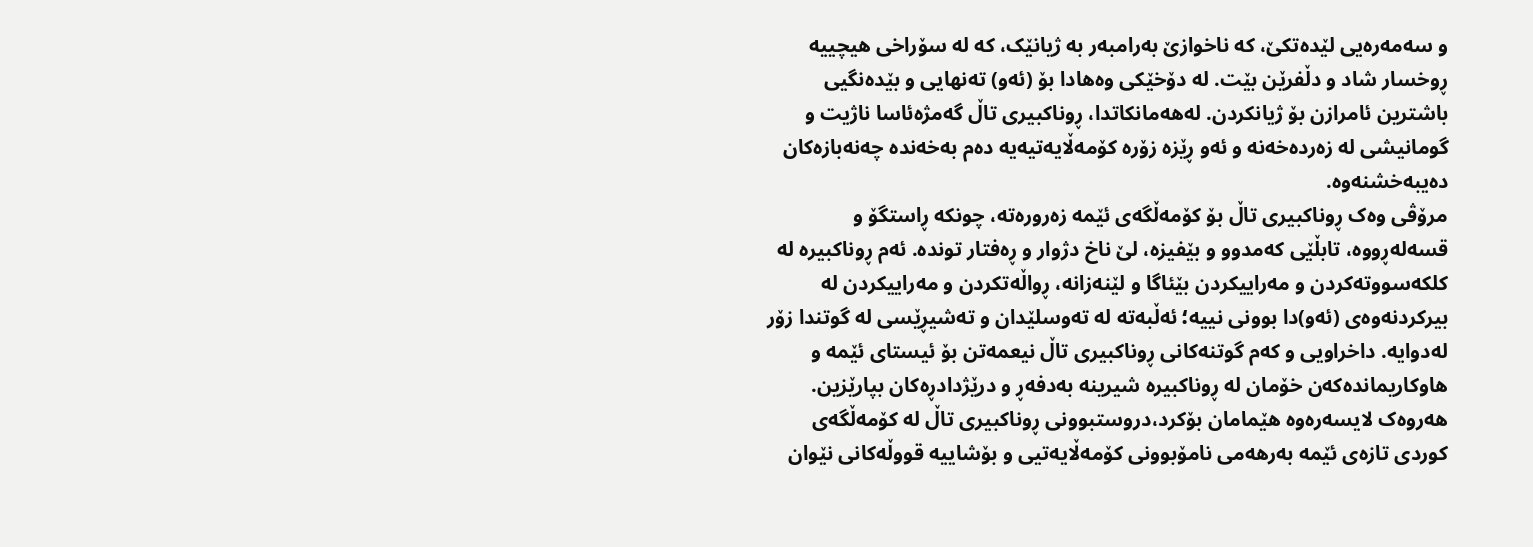و سەمەرەیی لێدەتکێ، کە ناخوازێ بەرامبەر بە ژیانێک، کە لە سۆراخی هیچییە ڕوخسار شاد و دڵفرێن بێت. لە دۆخێکی وەهادا بۆ (ئەو) تەنهایی و بێدەنگیی باشترین ئامرازن بۆ ژیانکردن. لەهەمانکاتدا، ڕوناکبیری تاڵ گەمژەئاسا ناژیت و گومانیشی لە زەردەخەنە و ئەو ڕێزە زۆرە کۆمەڵایەتیەیە دەم بەخەندە چەنەبازەکان دەیبەخشنەوە.
مرۆڤی وەک ڕوناکبیری تاڵ بۆ کۆمەڵگەی ئێمە زەرورەتە، چونکە ڕاستگۆ و قسەلەڕووە، تابڵێی کەمدوو و بێفیزە، لێ ناخ دژوار و ڕەفتار توندە. ئەم ڕوناکبیرە لە کلکەسووتەکردن و مەراییکردن بێئاگا و لێنەزانە، ڕواڵەتکردن و مەراییکردن لە بیرکردنەوەی (ئەو)دا بوونی نییە؛ ئەڵبەتە لە تەوسلێدان و تەشیڕێسی لە گوتندا زۆر لەدوایە. داخراویی و کەم گوتنەکانی ڕوناکبیری تاڵ نیعمەتن بۆ ئیستای ئێمە و هاوکاریماندەکەن خۆمان لە ڕوناکبیرە شیرینە بەدفەڕ و درێژدادڕەکان بپارێزین.
هەروەک لایسەرەوە هێمامان بۆکرد،دروستبوونی ڕوناکبیری تاڵ لە کۆمەڵگەی کوردی تازەی ئێمە بەرهەمی نامۆبوونی کۆمەڵایەتیی و بۆشاییە قووڵەکانی نێوان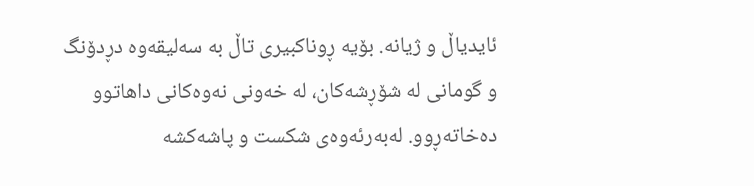ئایدیاڵ و ژیانە. بۆیە ڕوناکبیری تاڵ بە سەلیقەوە دڕدۆنگ و گومانی لە شۆڕشەکان، لە خەونی نەوەکانی داهاتوو دەخاتەڕوو. لەبەرئەوەی شکست و پاشەکشە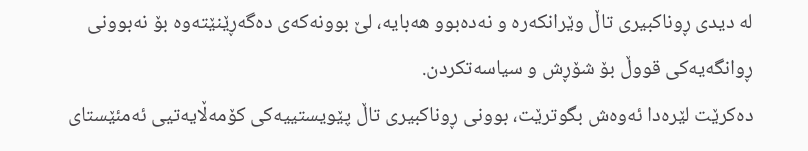لە دیدی ڕوناکبیری تاڵ وێرانکەرە و نەدەبوو هەبایە، لێ بوونەکەی دەگەڕێنێتەوە بۆ نەبوونی ڕوانگەیەکی قووڵ بۆ شۆڕش و سیاسەتکردن.
دەکرێت لێرەدا ئەوەش بگوترێت، بوونی ڕوناکبیری تاڵ پێویستییەکی کۆمەڵایەتیی ئەمئێستای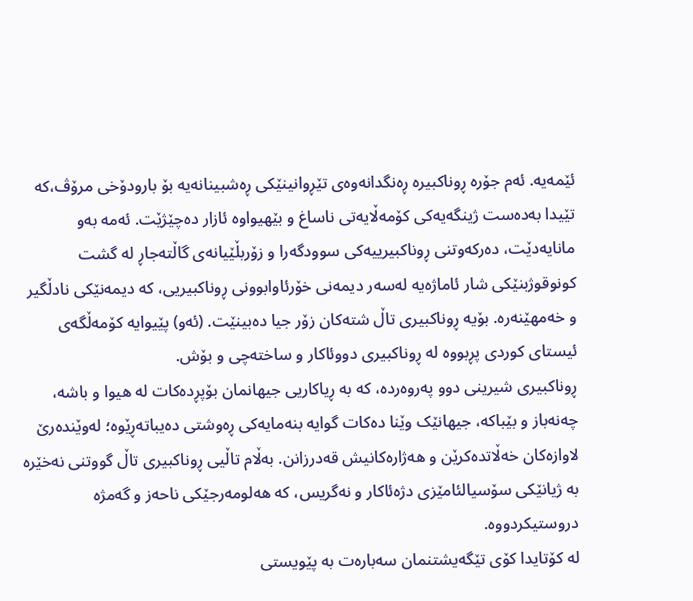ئێمەیە. ئەم جۆرە ڕوناکبیرە ڕەنگدانەوەی تێڕوانینێکی ڕەشبینانەیە بۆ بارودۆخی مرۆڤ،کە تێیدا بەدەست ژینگەیەکی کۆمەڵایەتی ناساغ و بێهیواوە ئازار دەچێژێت. ئەمە بەو مانایەدێت، دەرکەوتنی ڕوناکبیرییەکی سوودگەرا و زۆربڵێیانەی گاڵتەجاڕ لە گشت کونوقوژبنێکی شار ئاماژەیە لەسەر دیمەنی خۆرئاوابوونی ڕوناکبیریی، کە دیمەنێکی نادڵگیر و خەمهێنەرە. بۆیە ڕوناکبیری تاڵ شتەکان زۆر جیا دەبینێت. (ئەو) پێیوایە کۆمەڵگەی ئیستای کوردی پڕبووە لە ڕوناکبیری دووئاکار و ساختەچی و بۆش.
ڕوناکبیری شیرینی دوو پەروەردە، کە بە ڕیاکاریی جیهانمان بۆپڕدەکات لە هیوا و باشە، چەنەباز و بێباکە، جیهانێک وێنا دەکات گوایە بنەمایەکی ڕەوشتی دەیباتەڕێوە؛ لەوێندەرێ لاوازەکان خەڵاتدەکرێن و هەژارەکانیش قەدرزانن. بەڵام تاڵیی ڕوناکبیری تاڵ گووتنی نەخێرە بە ژیانێکی سۆسیالئامێزی دژەئاکار و نەگریس، کە هەلومەرجێکی ناحەز و گەمژە دروستیکردووە.
لە کۆتایدا کۆی تێگەیشتنمان سەبارەت بە پێویستی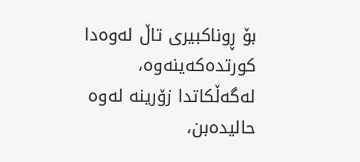بۆ ڕوناکبیری تاڵ لەوەدا کورتدەکەینەوە، لەگەڵکاتدا زۆرینە لەوە حالیدەبن،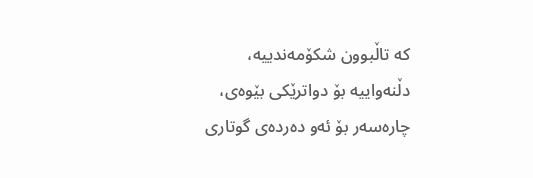کە تاڵبوون شکۆمەندییە، دڵنەواییە بۆ دواترێکی بێوەی، چارەسەر بۆ ئەو دەردەی گوتاری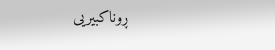ڕوناکبیریی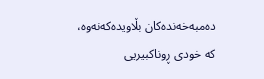دەمبەخەندەکان بڵاویدەکەنەوە، کە خودی ڕوناکبیریی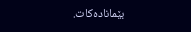بێمانادەکات.